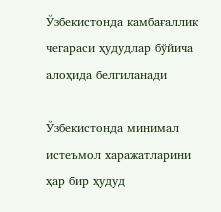Ўзбекистонда камбағаллик чегараси ҳудудлар бўйича алоҳида белгиланади

Ўзбекистонда минимал истеъмол харажатларини ҳар бир ҳудуд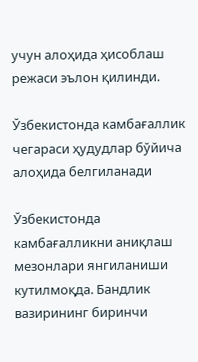учун алоҳида ҳисоблаш режаси эълон қилинди.

Ўзбекистонда камбағаллик чегараси ҳудудлар бўйича алоҳида белгиланади

Ўзбекистонда камбағалликни аниқлаш мезонлари янгиланиши кутилмоқда. Бандлик вазирининг биринчи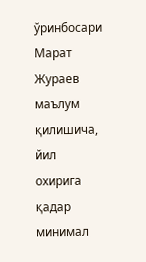ўринбосари Марат Жураев маълум қилишича, йил охирига қадар минимал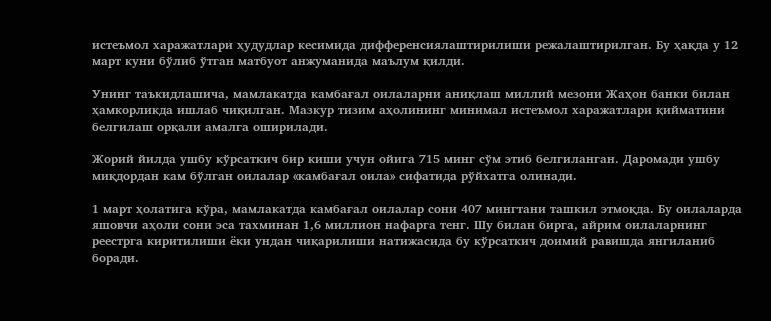истеъмол харажатлари ҳудудлар кесимида дифференсиялаштирилиши режалаштирилган. Бу ҳақда у 12 март куни бўлиб ўтган матбуот анжуманида маълум қилди.

Унинг таъкидлашича, мамлакатда камбағал оилаларни аниқлаш миллий мезони Жаҳон банки билан ҳамкорликда ишлаб чиқилган. Мазкур тизим аҳолининг минимал истеъмол харажатлари қийматини белгилаш орқали амалга оширилади.

Жорий йилда ушбу кўрсаткич бир киши учун ойига 715 минг сўм этиб белгиланган. Даромади ушбу миқдордан кам бўлган оилалар «камбағал оила» сифатида рўйхатга олинади.

1 март ҳолатига кўра, мамлакатда камбағал оилалар сони 407 мингтани ташкил этмоқда. Бу оилаларда яшовчи аҳоли сони эса тахминан 1,6 миллион нафарга тенг. Шу билан бирга, айрим оилаларнинг реестрга киритилиши ёки ундан чиқарилиши натижасида бу кўрсаткич доимий равишда янгиланиб боради.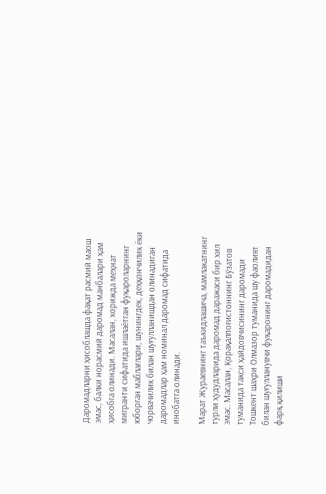Даромадларни ҳисоблашда фақат расмий маош эмас, балки норасмий даромад манбалари ҳам ҳисобга олинади. Масалан, хорижда меҳнат мигранти сифатида ишлаётган фуқароларнинг юборган маблағлари, шунингдек, деҳқончилик ёки чорвачилик билан шуғулланишдан олинадиган даромадлар ҳам номинал даромад сифатида инобатга олинади.

Марат Жураевнинг таъкидлашича, мамлакатнинг турли ҳудудларида даромад даражаси бир хил эмас. Масалан, Қорақалпоғистоннинг Бўзатов туманида такси ҳайдовчисининг даромади Тошкент шаҳри Олмазор туманида шу фаолият билан шуғулланувчи фуқаронинг даромадидан фарқ қилиши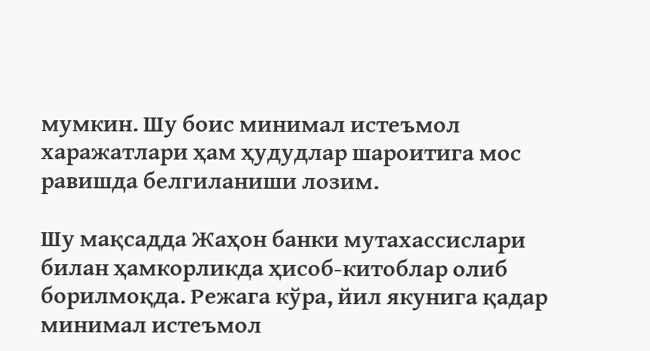мумкин. Шу боис минимал истеъмол харажатлари ҳам ҳудудлар шароитига мос равишда белгиланиши лозим.

Шу мақсадда Жаҳон банки мутахассислари билан ҳамкорликда ҳисоб-китоблар олиб борилмоқда. Режага кўра, йил якунига қадар минимал истеъмол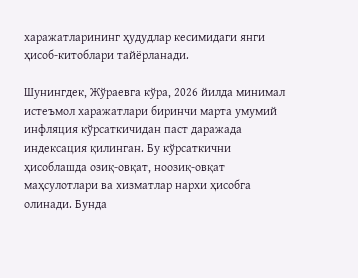харажатларининг ҳудудлар кесимидаги янги ҳисоб-китоблари тайёрланади.

Шунингдек, Жўраевга кўра, 2026 йилда минимал истеъмол харажатлари биринчи марта умумий инфляция кўрсаткичидан паст даражада индексация қилинган. Бу кўрсаткични ҳисоблашда озиқ-овқат, ноозиқ-овқат маҳсулотлари ва хизматлар нархи ҳисобга олинади. Бунда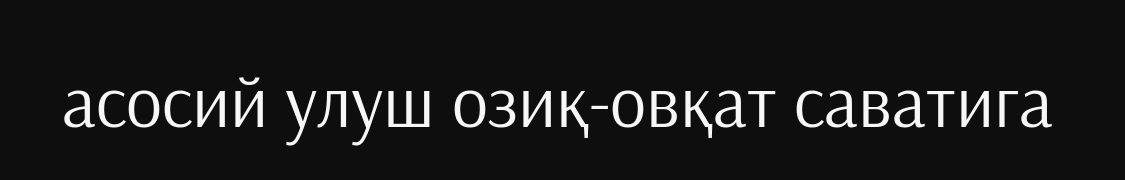асосий улуш озиқ-овқат саватига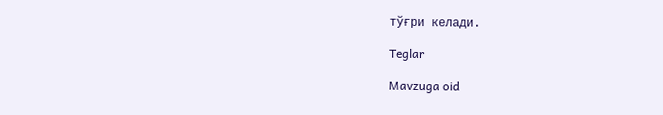тўғри келади.

Teglar

Mavzuga oid